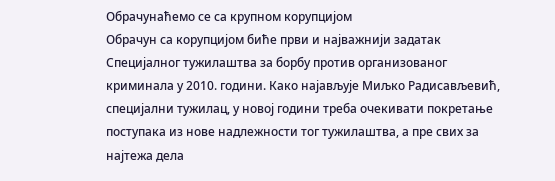Обрачунаћемо се са крупном корупцијом
Обрачун са корупцијом биће први и најважнији задатак Специјалног тужилаштва за борбу против организованог криминала у 2010. години. Како најављује Миљко Радисављевић, специјални тужилац, у новој години треба очекивати покретање поступака из нове надлежности тог тужилаштва, а пре свих за најтежа дела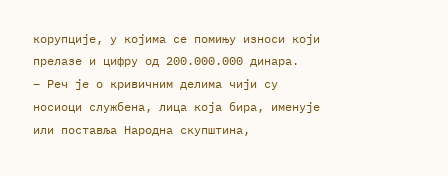корупције, у којима се помињу износи који прелазе и цифру од 200.000.000 динара.
– Реч је о кривичним делима чији су носиоци службена, лица која бира, именује или поставља Народна скупштина,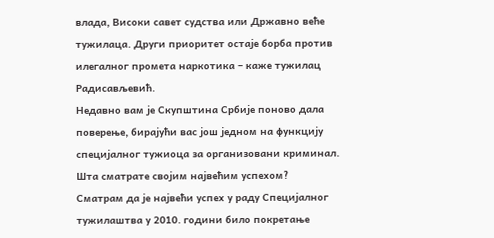влада, Високи савет судства или Државно веће тужилаца. Други приоритет остаје борба против илегалног промета наркотика – каже тужилац Радисављевић.
Недавно вам је Скупштина Србије поново дала поверење, бирајући вас још једном на функцију специјалног тужиоца за организовани криминал. Шта сматрате својим највећим успехом?
Сматрам да је највећи успех у раду Специјалног тужилаштва у 2010. години било покретање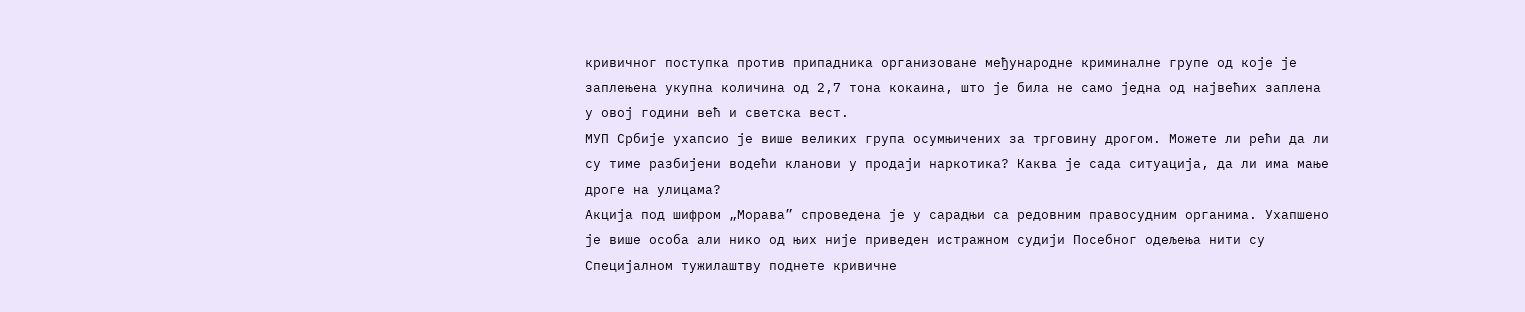кривичног поступка против припадника организоване међународне криминалне групе од које је заплењена укупна количина од 2,7 тона кокаина, што је била не само једна од највећих заплена у овој години већ и светска вест.
МУП Србије ухапсио је више великих група осумњичених за трговину дрогом. Можете ли рећи да ли су тиме разбијени водећи кланови у продаји наркотика? Каква је сада ситуација, да ли има мање дроге на улицама?
Акција под шифром „Морава” спроведена је у сарадњи са редовним правосудним органима. Ухапшено је више особа али нико од њих није приведен истражном судији Посебног одељења нити су Специјалном тужилаштву поднете кривичне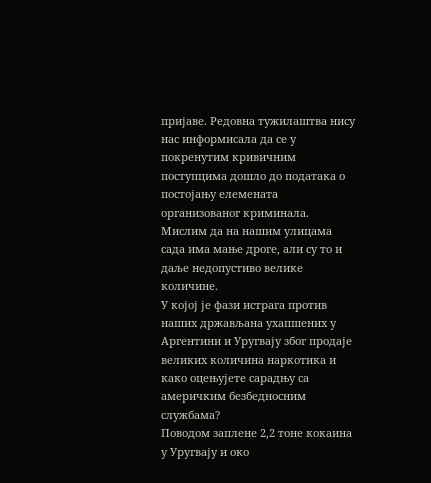пријаве. Редовна тужилаштва нису нас информисала да се у покренутим кривичним поступцима дошло до података о постојању елемената организованог криминала. Мислим да на нашим улицама сада има мање дроге, али су то и даље недопустиво велике количине.
У којој је фази истрага против наших држављана ухапшених у Аргентини и Уругвају због продаје великих количина наркотика и како оцењујете сарадњу са америчким безбедносним службама?
Поводом заплене 2,2 тоне кокаина у Уругвају и око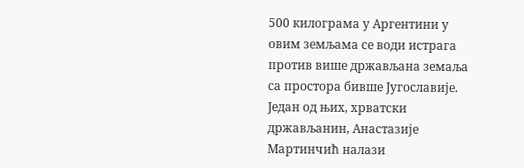500 килограма у Аргентини у овим земљама се води истрага против више држављана земаља са простора бивше Југославије. Један од њих, хрватски држављанин, Анастазије Мартинчић налази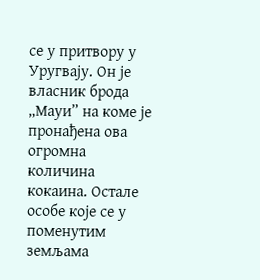се у притвору у Уругвају. Он је власник брода „Мауи” на коме је пронађена ова огромна количина кокаина. Остале особе које се у поменутим земљама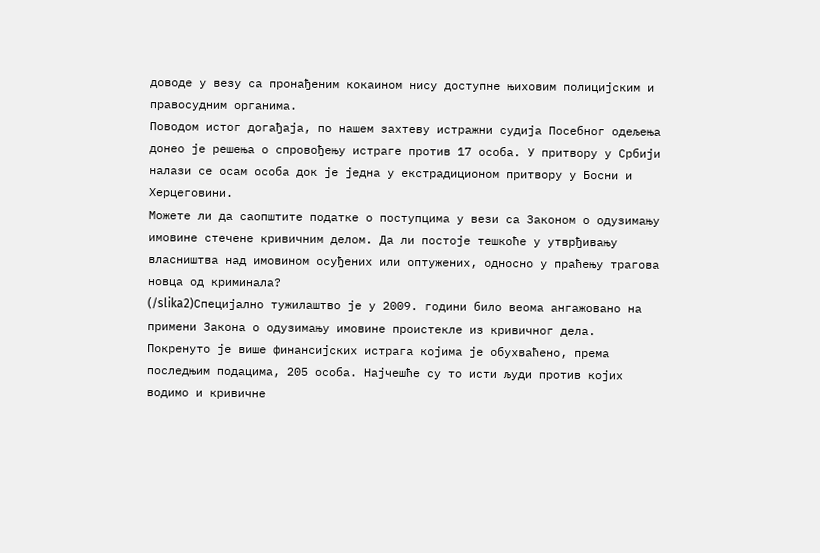доводе у везу са пронађеним кокаином нису доступне њиховим полицијским и правосудним органима.
Поводом истог догађаја, по нашем захтеву истражни судија Посебног одељења донео је решења о спровођењу истраге против 17 особа. У притвору у Србији налази се осам особа док је једна у екстрадиционом притвору у Босни и Херцеговини.
Можете ли да саопштите податке о поступцима у вези са Законом о одузимању имовине стечене кривичним делом. Да ли постоје тешкоће у утврђивању власништва над имовином осуђених или оптужених, односно у праћењу трагова новца од криминала?
(/slika2)Специјално тужилаштво је у 2009. години било веома ангажовано на примени Закона о одузимању имовине проистекле из кривичног дела. Покренуто је више финансијских истрага којима је обухваћено, према последњим подацима, 205 особа. Најчешће су то исти људи против којих водимо и кривичне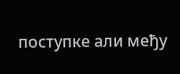поступке али међу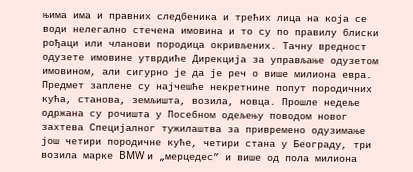њима има и правних следбеника и трећих лица на која се води нелегално стечена имовина и то су по правилу блиски рођаци или чланови породица окривљених. Тачну вредност одузете имовине утврдиће Дирекција за управљање одузетом имовином, али сигурно је да је реч о више милиона евра. Предмет заплене су најчешће некретнине попут породичних кућа, станова, земљишта, возила, новца. Прошле недеље одржана су рочишта у Посебном одељењу поводом новог захтева Специјалног тужилаштва за привремено одузимање још четири породичне куће, четири стана у Београду, три возила марке BMW и „мерцедес” и више од пола милиона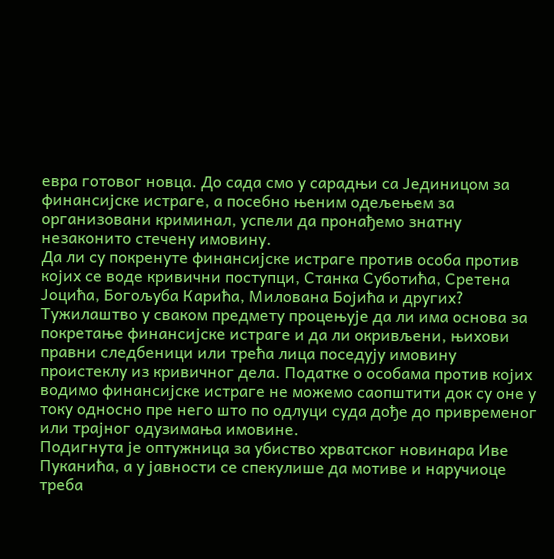евра готовог новца. До сада смо у сарадњи са Јединицом за финансијске истраге, а посебно њеним одељењем за организовани криминал, успели да пронађемо знатну незаконито стечену имовину.
Да ли су покренуте финансијске истраге против особа против којих се воде кривични поступци, Станка Суботића, Сретена Јоцића, Богољуба Карића, Милована Бојића и других?
Тужилаштво у сваком предмету процењује да ли има основа за покретање финансијске истраге и да ли окривљени, њихови правни следбеници или трећа лица поседују имовину проистеклу из кривичног дела. Податке о особама против којих водимо финансијске истраге не можемо саопштити док су оне у току односно пре него што по одлуци суда дође до привременог или трајног одузимања имовине.
Подигнута је оптужница за убиство хрватског новинара Иве Пуканића, а у јавности се спекулише да мотиве и наручиоце треба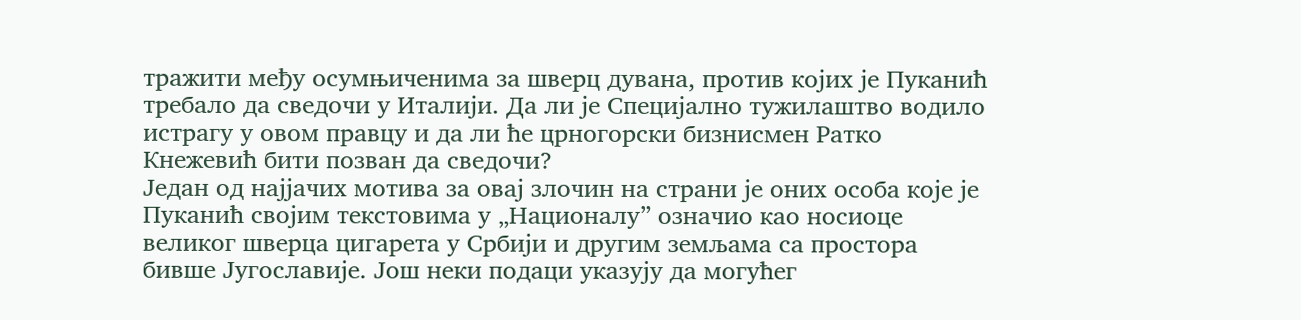тражити међу осумњиченима за шверц дувана, против којих је Пуканић требало да сведочи у Италији. Да ли је Специјално тужилаштво водило истрагу у овом правцу и да ли ће црногорски бизнисмен Ратко Кнежевић бити позван да сведочи?
Један од најјачих мотива за овај злочин на страни је оних особа које је Пуканић својим текстовима у „Националу” означио као носиоце великог шверца цигарета у Србији и другим земљама са простора бивше Југославије. Још неки подаци указују да могућег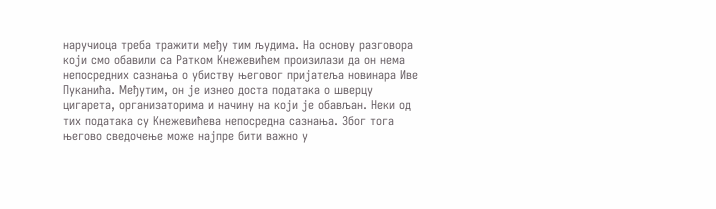наручиоца треба тражити међу тим људима. На основу разговора који смо обавили са Ратком Кнежевићем произилази да он нема непосредних сазнања о убиству његовог пријатеља новинара Иве Пуканића. Међутим, он је изнео доста података о шверцу цигарета, организаторима и начину на који је обављан. Неки од тих података су Кнежевићева непосредна сазнања. Због тога његово сведочење може најпре бити важно у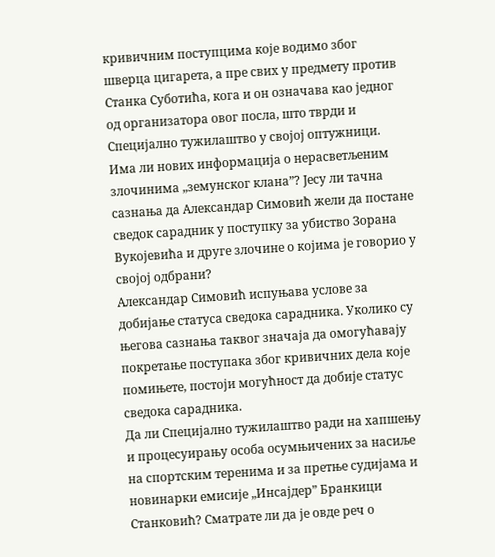кривичним поступцима које водимо због шверца цигарета, а пре свих у предмету против Станка Суботића, кога и он означава као једног од организатора овог посла, што тврди и Специјално тужилаштво у својој оптужници.
Има ли нових информација о нерасветљеним злочинима „земунског клана”? Јесу ли тачна сазнања да Александар Симовић жели да постане сведок сарадник у поступку за убиство Зорана Вукојевића и друге злочине о којима је говорио у својој одбрани?
Александар Симовић испуњава услове за добијање статуса сведока сарадника. Уколико су његова сазнања таквог значаја да омогућавају покретање поступака због кривичних дела које помињете, постоји могућност да добије статус сведока сарадника.
Да ли Специјално тужилаштво ради на хапшењу и процесуирању особа осумњичених за насиље на спортским теренима и за претње судијама и новинарки емисије „Инсајдер” Бранкици Станковић? Сматрате ли да је овде реч о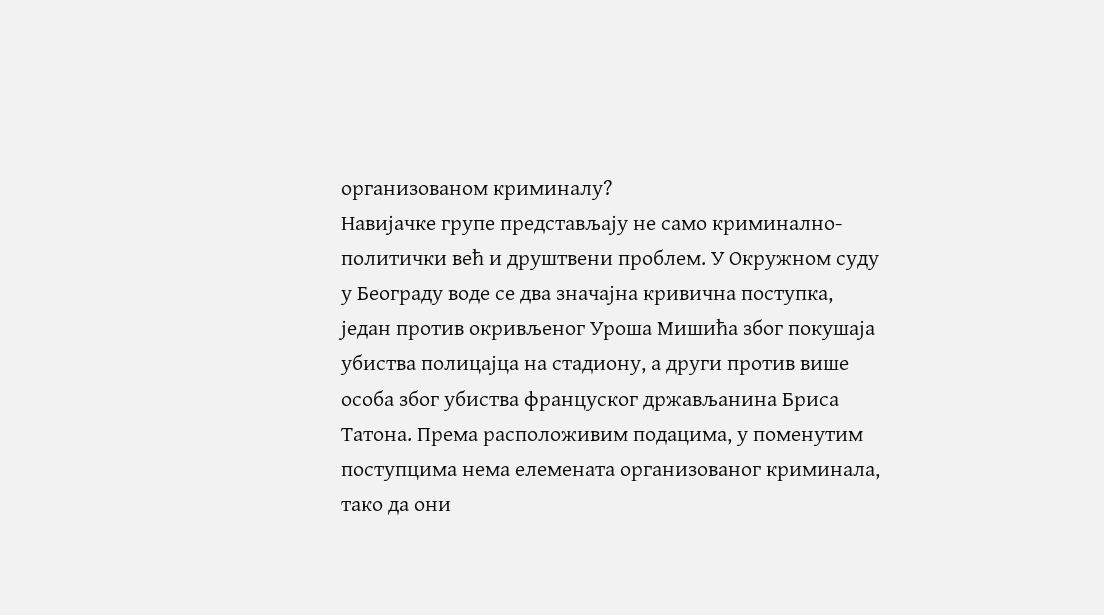организованом криминалу?
Навијачке групе представљају не само криминално-политички већ и друштвени проблем. У Окружном суду у Београду воде се два значајна кривична поступка, један против окривљеног Уроша Мишића због покушаја убиства полицајца на стадиону, а други против више особа због убиства француског држављанина Бриса Татона. Према расположивим подацима, у поменутим поступцима нема елемената организованог криминала, тако да они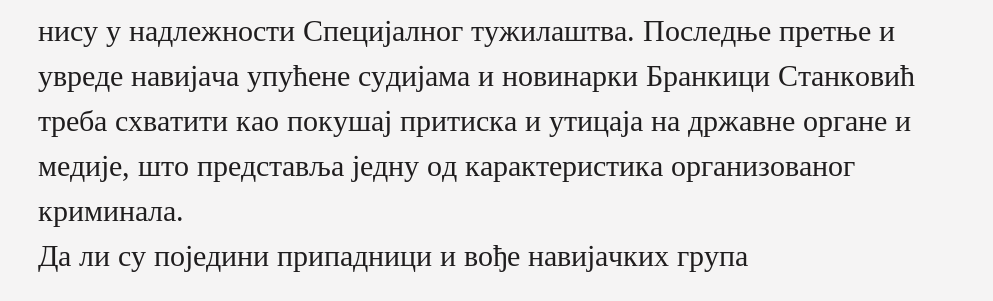нису у надлежности Специјалног тужилаштва. Последње претње и увреде навијача упућене судијама и новинарки Бранкици Станковић треба схватити као покушај притиска и утицаја на државне органе и медије, што представља једну од карактеристика организованог криминала.
Да ли су поједини припадници и вође навијачких група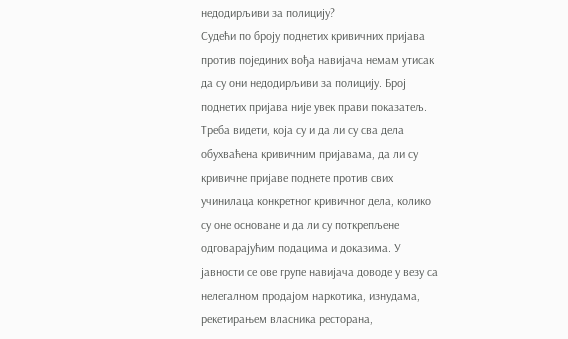недодирљиви за полицију?
Судећи по броју поднетих кривичних пријава против појединих вођа навијача немам утисак да су они недодирљиви за полицију. Број поднетих пријава није увек прави показатељ. Треба видети, која су и да ли су сва дела обухваћена кривичним пријавама, да ли су кривичне пријаве поднете против свих учинилаца конкретног кривичног дела, колико су оне основане и да ли су поткрепљене одговарајућим подацима и доказима. У јавности се ове групе навијача доводе у везу са нелегалном продајом наркотика, изнудама, рекетирањем власника ресторана,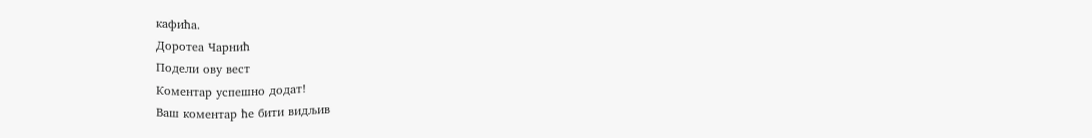кафића.
Доротеа Чарнић
Подели ову вест
Комeнтар успeшно додат!
Ваш комeнтар ћe бити видљив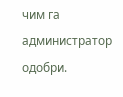чим га администратор одобри.